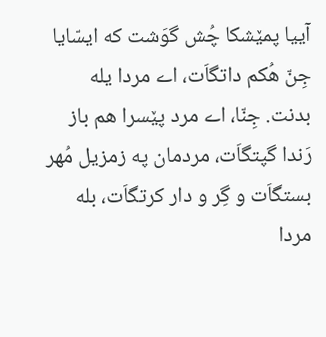آییا پمێشکا چُش گوَشت که ایسّایا جِنّ هُکم داتگاَت، اے مردا یله بدنت. جِنّا، اے مرد پێسرا هم باز رَندا گپتگاَت، مردمان په زمزیل مُهر بستگاَت و گِر و دار کرتگاَت، بله مردا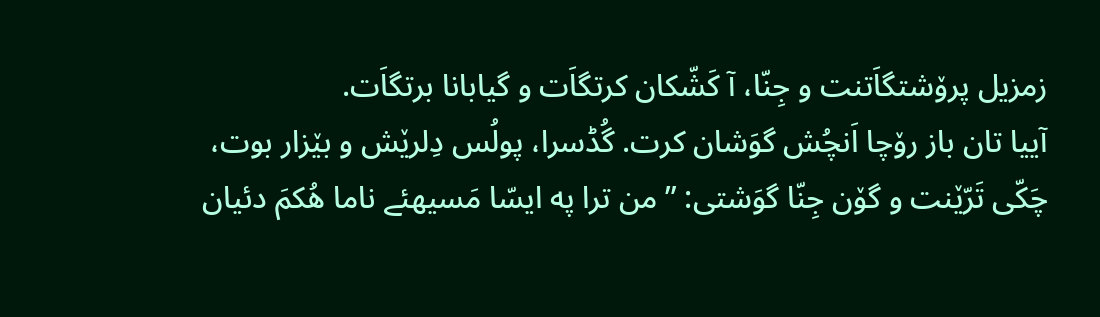زمزیل پرۆشتگاَتنت و جِنّا، آ کَشّکان کرتگاَت و گیابانا برتگاَت.
آییا تان باز رۆچا اَنچُش گوَشان کرت. گُڈسرا، پولُس دِلرێش و بێزار بوت، چَکّی تَرّێنت و گۆن جِنّا گوَشتی: ”من ترا په ایسّا مَسیهئے ناما هُکمَ دئیان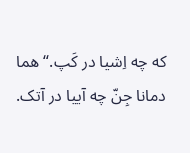که چه اِشیا در کَپ.“ هما دمانا جِنّ چه آییا در آتک.